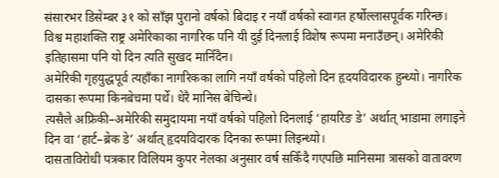संसारभर डिसेम्बर ३१ को साँझ पुरानो वर्षको बिदाइ र नयाँ वर्षको स्वागत हर्षोल्लासपूर्वक गरिन्छ।
विश्व महाशक्ति राष्ट्र अमेरिकाका नागरिक पनि यी दुई दिनलाई विशेष रूपमा मनाउँछन्। अमेरिकी इतिहासमा पनि यो दिन त्यति सुखद मानिँदैन।
अमेरिकी गृहयुद्धपूर्व त्यहाँका नागरिकका लागि नयाँ वर्षको पहिलो दिन हृदयविदारक हुन्थ्यो। नागरिक दासका रूपमा किनबेचमा पर्थे। धेरै मानिस बेचिन्थे।
त्यसैले अफ्रिकी–अमेरिकी समुदायमा नयाँ वर्षको पहिलो दिनलाई ‘हायरिङ डे’ अर्थात् भाडामा लगाइने दिन वा ‘हार्ट–ब्रेक डे’ अर्थात् हृदयविदारक दिनका रूपमा लिइन्थ्यो।
दासताविरोधी पत्रकार विलियम कुपर नेलका अनुसार वर्ष सकिँदै गएपछि मानिसमा त्रासको वातावरण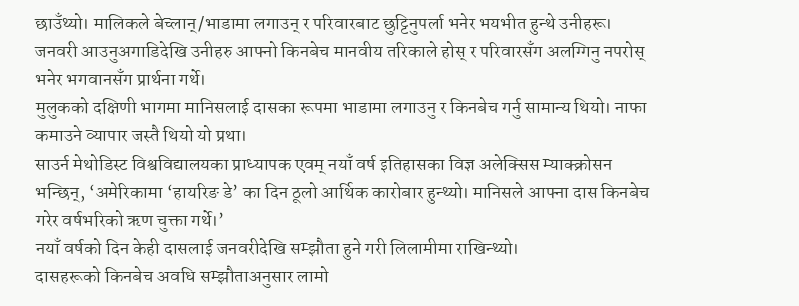छाउँथ्यो। मालिकले बेच्लान्/भाडामा लगाउन् र परिवारबाट छुट्टिनुपर्ला भनेर भयभीत हुन्थे उनीहरू।
जनवरी आउनुअगाडिदेखि उनीहरु आफ्नो किनबेच मानवीय तरिकाले होस् र परिवारसँग अलग्गिनु नपरोस् भनेर भगवानसँग प्रार्थना गर्थे।
मुलुकको दक्षिणी भागमा मानिसलाई दासका रूपमा भाडामा लगाउनु र किनबेच गर्नु सामान्य थियो। नाफा कमाउने व्यापार जस्तै थियो यो प्रथा।
साउर्न मेथोडिस्ट विश्वविद्यालयका प्राध्यापक एवम् नयाँ वर्ष इतिहासका विज्ञ अलेक्सिस म्याक्क्रोसन भन्छिन्, ‘अमेरिकामा ‘हायरिङ डे’ का दिन ठूलो आर्थिक कारोबार हुन्थ्यो। मानिसले आफ्ना दास किनबेच गरेर वर्षभरिको ऋण चुक्ता गर्थे।’
नयाँ वर्षको दिन केही दासलाई जनवरीदेखि सम्झौता हुने गरी लिलामीमा राखिन्थ्यो।
दासहरूको किनबेच अवधि सम्झौताअनुसार लामो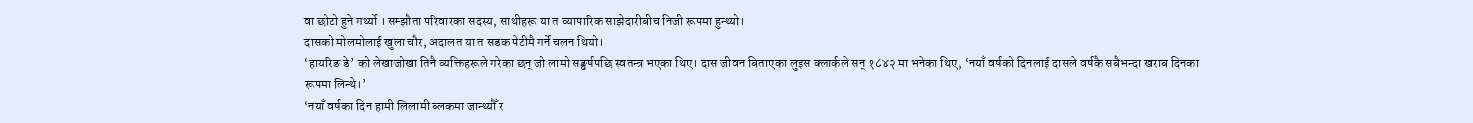वा छोटो हुने गर्थ्यो । सम्झौता परिवारका सदस्य, साथीहरू या त व्यापारिक साझेदारीबीच निजी रूपमा हुन्थ्यो।
दासको मोलमोलाई खुला चौर, अदालत या त सडक पेटीमै गर्ने चलन थियो।
‘हायरिङ डे’ को लेखाजोखा तिनै व्यक्तिहरूले गरेका छन् जो लामो सङ्घर्षपछि स्वतन्त्र भएका थिए। दास जीवन बिताएका लुइस क्लार्कले सन् १८४२ मा भनेका थिए, ‘नयाँ वर्षको दिनलाई दासले वर्षकै सबैभन्दा खराब दिनका रूपमा लिन्थे।’
‘नयाँ वर्षका दिन हामी लिलामी ब्लकमा जान्थ्यौँ र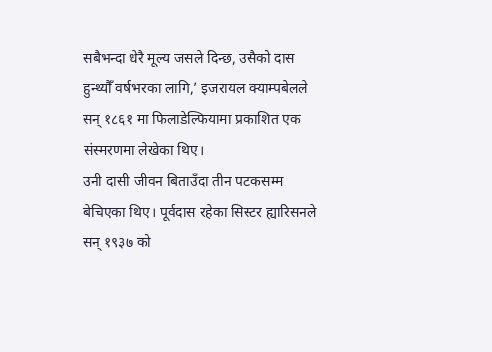सबैभन्दा धेरै मूल्य जसले दिन्छ, उसैको दास हुन्थ्यौँ वर्षभरका लागि,’ इजरायल क्याम्पबेलले सन् १८६१ मा फिलाडेल्फियामा प्रकाशित एक संस्मरणमा लेखेका थिए।
उनी दासी जीवन बिताउँदा तीन पटकसम्म बेचिएका थिए। पूर्वदास रहेका सिस्टर ह्यारिसनले सन् १९३७ को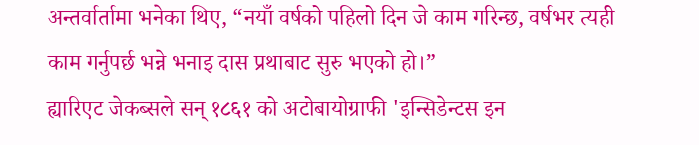अन्तर्वार्तामा भनेका थिए, “नयाँ वर्षको पहिलो दिन जे काम गरिन्छ, वर्षभर त्यही काम गर्नुपर्छ भन्ने भनाइ दास प्रथाबाट सुरु भएको हो।”
ह्यारिएट जेकब्सले सन् १८६१ को अटोबायोग्राफी 'इन्सिडेन्टस इन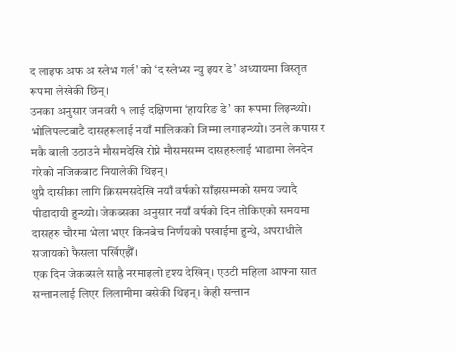द लाइफ अफ अ स्लेभ गर्ल' को ‘द स्लेभ्स न्यु इयर डे’ अध्यायमा विस्तृत रूपमा लेखेकी छिन्।
उनका अनुसार जनवरी १ लाई दक्षिणमा ‘हायरिङ डे’ का रूपमा लिइन्थ्यो। भोलिपल्टबाटै दासहरूलाई नयाँ मालिकको जिम्मा लगाइन्थ्यो। उनले कपास र मकै बाली उठाउने मौसमदेखि रोप्ने मौसमसम्म दासहरुलाई भाडामा लेनदेन गरेको नजिकबाट नियालेकी थिइन्।
थुप्रै दासीका लागि क्रिसमसदेखि नयाँ वर्षको साँझसम्मको समय ज्यादै पीडादायी हुन्थ्यो। जेकब्सका अनुसार नयाँ वर्षको दिन तोकिएको समयमा दासहरु चौरमा भेला भएर किनबेच निर्णयको पखाईमा हुन्थे, अपराधीले सजायको फैसला पर्खिएझैँ।
एक दिन जेकब्सले साह्रै नरमाइलो दृश्य देखिन्। एउटी महिला आफ्ना सात सन्तानलाई लिएर लिलामीमा बसेकी थिइन्। केही सन्तान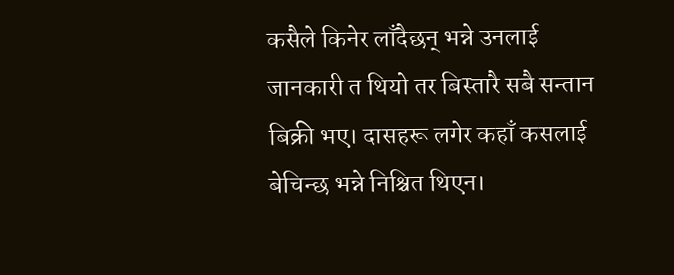कसैले किनेर लाँदैछन् भन्ने उनलाई जानकारी त थियो तर बिस्तारै सबै सन्तान बिक्री भए। दासहरू लगेर कहाँ कसलाई बेचिन्छ भन्ने निश्चित थिएन।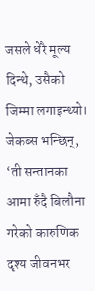जसले धेरै मूल्य दिन्थे, उसैको जिम्मा लगाइन्थ्यो। जेकब्स भन्छिन्, ‘ती सन्तानका आमा रुँदै बिलौना गरेको कारुणिक दृश्य जीवनभर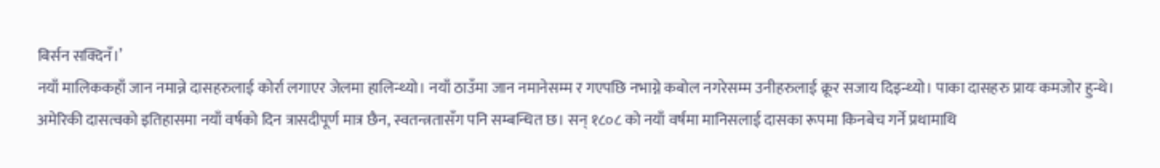बिर्सन सक्दिनँ।’
नयाँ मालिककहाँ जान नमान्ने दासहरुलाई कोर्रा लगाएर जेलमा हालिन्थ्यो। नयाँ ठाउँमा जान नमानेसम्म र गएपछि नभाग्ने कबोल नगरेसम्म उनीहरुलाई क्रूर सजाय दिइन्थ्यो। पाका दासहरु प्रायः कमजोर हुन्थे।
अमेरिकी दासत्वको इतिहासमा नयाँ वर्षको दिन त्रासदीपूर्ण मात्र छैन, स्वतन्त्रतासँग पनि सम्बन्धित छ। सन् १८०८ को नयाँ वर्षमा मानिसलाई दासका रूपमा किनबेच गर्ने प्रथामाथि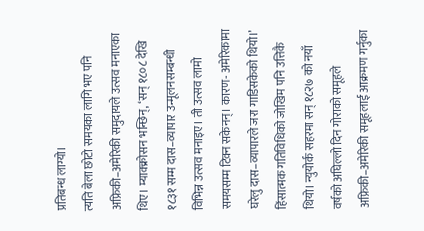प्रतिबन्ध लाग्यो।
त्यति बेला छोटो समयका लागि भए पनि अफ्रिकी–अमेरिकी समुदायले उत्सव मनाएका थिए। म्याक्क्रोसन भन्छिन्, ‘सन् १८०८ देखि १८३१ सम्म दास–व्यापार उन्मूलनसम्बन्धी विभिन्न उत्सव मनाइए। ती उत्सव लामो समयसम्म टिक्न सकेनन्। कारण- अमेरिकामा घरेलु दास–व्यापारले जरा गाडिसकेको थियो।’
हिंसात्मक गतिविधिको जोखिम पनि उत्तिकै थियो। न्युयोर्क सहरमा सन् १८२७ को नयाँ वर्षको अघिल्लो दिन गोराको समूहले अफ्रिकी–अमेरिकी समूहलाई आक्रमण गर्नुका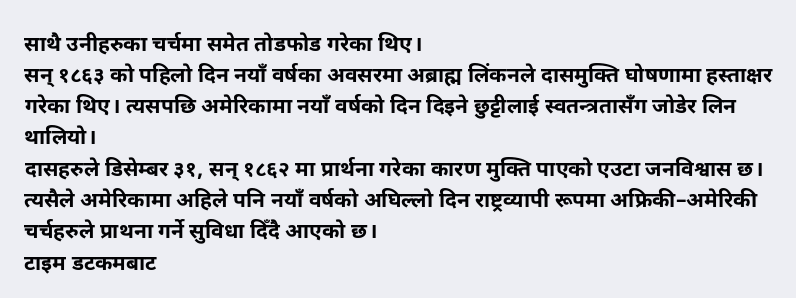साथै उनीहरुका चर्चमा समेत तोडफोड गरेका थिए।
सन् १८६३ को पहिलो दिन नयाँ वर्षका अवसरमा अब्राह्म लिंकनले दासमुक्ति घोषणामा हस्ताक्षर गरेका थिए। त्यसपछि अमेरिकामा नयाँ वर्षको दिन दिइने छुट्टीलाई स्वतन्त्रतासँग जोडेर लिन थालियो।
दासहरुले डिसेम्बर ३१, सन् १८६२ मा प्रार्थना गरेका कारण मुक्ति पाएको एउटा जनविश्वास छ।
त्यसैले अमेरिकामा अहिले पनि नयाँ वर्षको अघिल्लो दिन राष्ट्रव्यापी रूपमा अफ्रिकी–अमेरिकी चर्चहरुले प्राथना गर्ने सुविधा दिँदै आएको छ।
टाइम डटकमबाट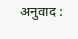अनुवाद :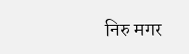निरु मगर